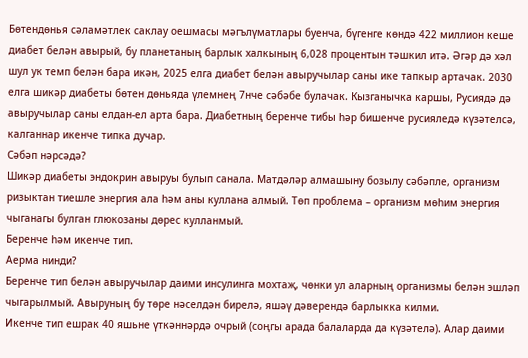Бөтендөнья сәламәтлек саклау оешмасы мәгълүматлары буенча, бүгенге көндә 422 миллион кеше диабет белән авырый, бу планетаның барлык халкының 6,028 процентын тәшкил итә. Әгәр дә хәл шул ук темп белән бара икән, 2025 елга диабет белән авыручылар саны ике тапкыр артачак. 2030 елга шикәр диабеты бөтен дөньяда үлемнең 7нче сәбәбе булачак. Кызганычка каршы, Русиядә дә авыручылар саны елдан-ел арта бара. Диабетның беренче тибы һәр бишенче русияледә күзәтелсә, калганнар икенче типка дучар.
Сәбәп нәрсәдә?
Шикәр диабеты эндокрин авыруы булып санала. Матдәләр алмашыну бозылу сәбәпле, организм ризыктан тиешле энергия ала һәм аны куллана алмый. Төп проблема – организм мөһим энергия чыганагы булган глюкозаны дөрес кулланмый.
Беренче һәм икенче тип.
Аерма нинди?
Беренче тип белән авыручылар даими инсулинга мохтаҗ, чөнки ул аларның организмы белән эшләп чыгарылмый. Авыруның бу төре нәселдән бирелә, яшәү дәверендә барлыкка килми.
Икенче тип ешрак 40 яшьне үткәннәрдә очрый (соңгы арада балаларда да күзәтелә). Алар даими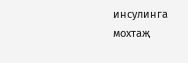инсулинга мохтаҗ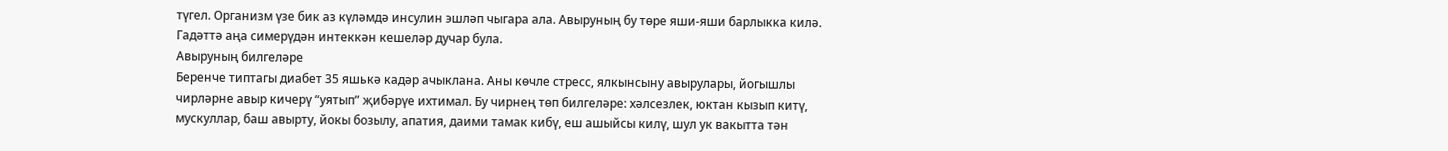түгел. Организм үзе бик аз күләмдә инсулин эшләп чыгара ала. Авыруның бу төре яши-яши барлыкка килә. Гадәттә аңа симерүдән интеккән кешеләр дучар була.
Авыруның билгеләре
Беренче типтагы диабет 35 яшькә кадәр ачыклана. Аны көчле стресс, ялкынсыну авырулары, йогышлы чирләрне авыр кичерү “уятып” җибәрүе ихтимал. Бу чирнең төп билгеләре: хәлсезлек, юктан кызып китү, мускуллар, баш авырту, йокы бозылу, апатия, даими тамак кибү, еш ашыйсы килү, шул ук вакытта тән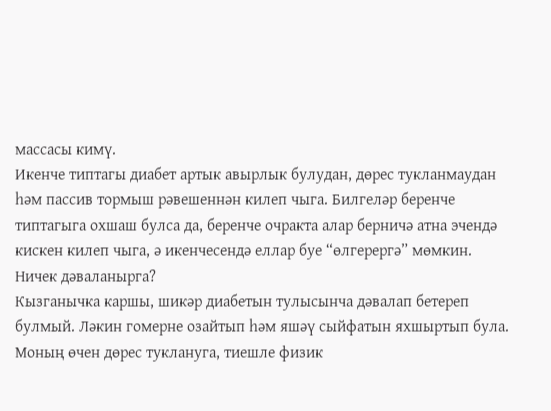массасы кимү.
Икенче типтагы диабет артык авырлык булудан, дөрес тукланмаудан һәм пассив тормыш рәвешеннән килеп чыга. Билгеләр беренче типтагыга охшаш булса да, беренче очракта алар берничә атна эчендә кискен килеп чыга, ә икенчесендә еллар буе “өлгерергә” мөмкин.
Ничек дәваланырга?
Кызганычка каршы, шикәр диабетын тулысынча дәвалап бетереп булмый. Ләкин гомерне озайтып һәм яшәү сыйфатын яхшыртып була. Моның өчен дөрес туклануга, тиешле физик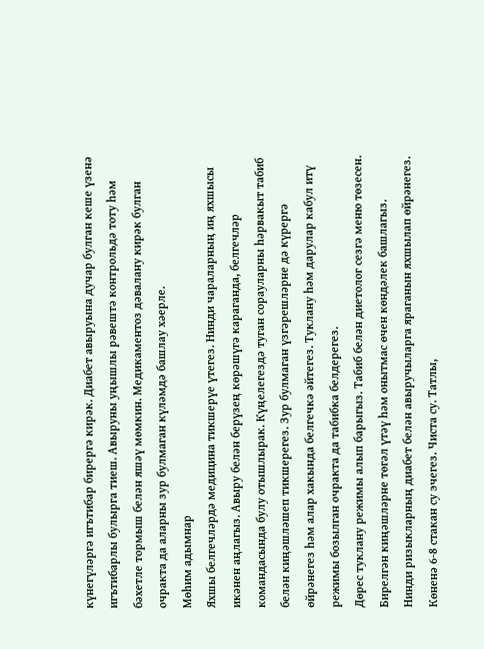күнегүләргә игътибар бирергә кирәк. Диабет авыруына дучар булган кеше үзенә игътибарлы булырга тиеш. Авыруны уңышлы рәвештә контрольдә тоту һәм бәхетле тормыш белән яшәү мөмкин. Медикаментоз дәвалану кирәк булган очракта да аларны зур булмаган күләмдә башлау хәерле.
Мөһим адымнар
Яхшы белгечләрдә медицина тикшерүе үтегез. Нинди чараларның иң яхшысы икәнен аңлагыз. Авыру белән берүзең көрәшүгә караганда, белгечләр командасында булу отышлырак. Күңелегездә туган сорауларны һәрвакыт табиб белән киңәшләшеп тикшерегез. Зур булмаган үзгәрешләрне дә күрергә өйрәнегез һәм алар хакында белгечкә әйтегез. Туклану һәм дарулар кабул итү режимы бозылган очракта да табибка белдерегез.
Дөрес туклану режимы алып барыгыз. Табиб белән диетолог сезгә меню төзесен. Бирелгән киңәшләрне төгәл үтәү һәм онытмас өчен көндәлек башлагыз.
Нинди ризыкларның диабет белән авыручыларга яраганын яхшылап өйрәнегез.
Көненә 6-8 стакан су эчегез. Чиста су. Татлы,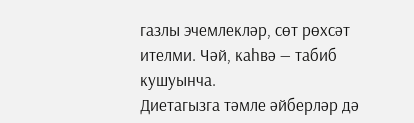газлы эчемлекләр, сөт рөхсәт ителми. Чәй, каһвә — табиб кушуынча.
Диетагызга тәмле әйберләр дә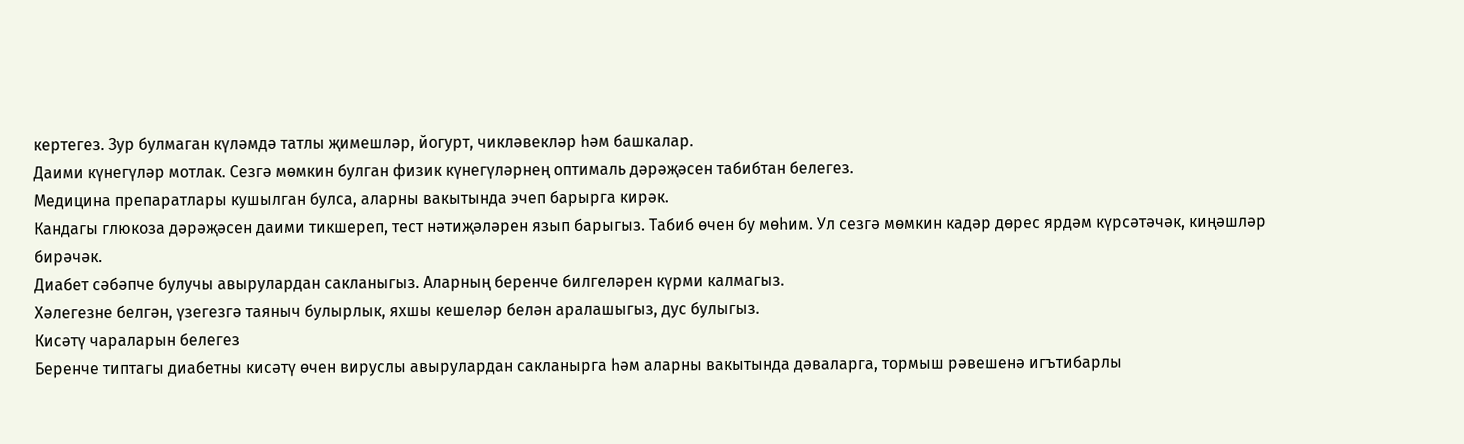кертегез. Зур булмаган күләмдә татлы җимешләр, йогурт, чикләвекләр һәм башкалар.
Даими күнегүләр мотлак. Сезгә мөмкин булган физик күнегүләрнең оптималь дәрәҗәсен табибтан белегез.
Медицина препаратлары кушылган булса, аларны вакытында эчеп барырга кирәк.
Кандагы глюкоза дәрәҗәсен даими тикшереп, тест нәтиҗәләрен язып барыгыз. Табиб өчен бу мөһим. Ул сезгә мөмкин кадәр дөрес ярдәм күрсәтәчәк, киңәшләр бирәчәк.
Диабет сәбәпче булучы авырулардан сакланыгыз. Аларның беренче билгеләрен күрми калмагыз.
Хәлегезне белгән, үзегезгә таяныч булырлык, яхшы кешеләр белән аралашыгыз, дус булыгыз.
Кисәтү чараларын белегез
Беренче типтагы диабетны кисәтү өчен вируслы авырулардан сакланырга һәм аларны вакытында дәваларга, тормыш рәвешенә игътибарлы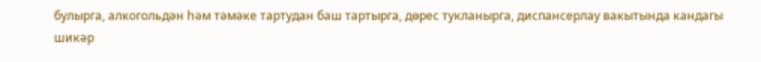булырга, алкогольдән һәм тәмәке тартудан баш тартырга, дөрес тукланырга, диспансерлау вакытында кандагы шикәр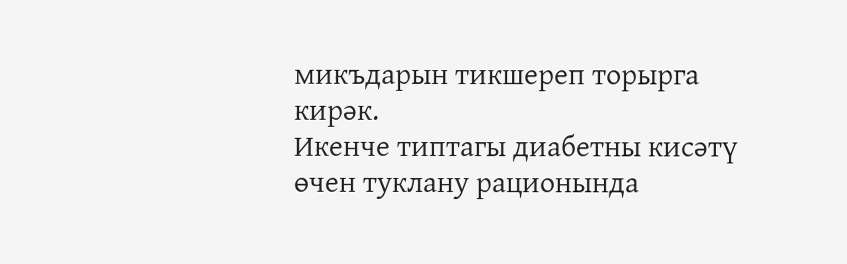микъдарын тикшереп торырга кирәк.
Икенче типтагы диабетны кисәтү өчен туклану рационында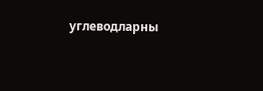углеводларны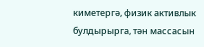киметергә, физик активлык булдырырга, тән массасын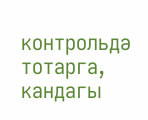контрольдә тотарга, кандагы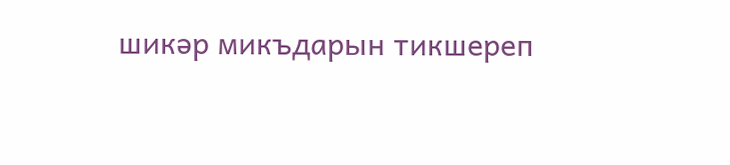шикәр микъдарын тикшереп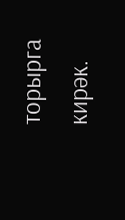торырга кирәк.